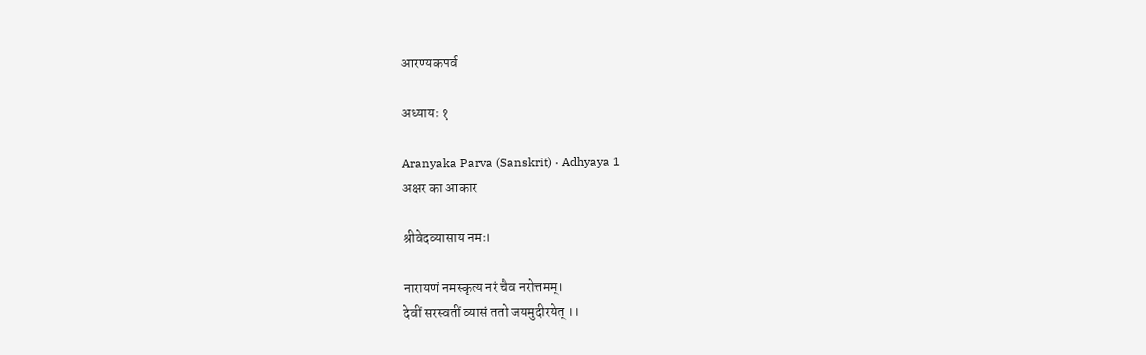आरण्यकपर्व

अध्यायः १

Aranyaka Parva (Sanskrit) · Adhyaya 1
अक्षर का आकार

श्रीवेदव्यासाय नमः।

नारायणं नमस्कृत्य नरं चैव नरोत्तमम्।
देवीं सरस्वतीं व्यासं ततो जयमुदीरयेत् ।।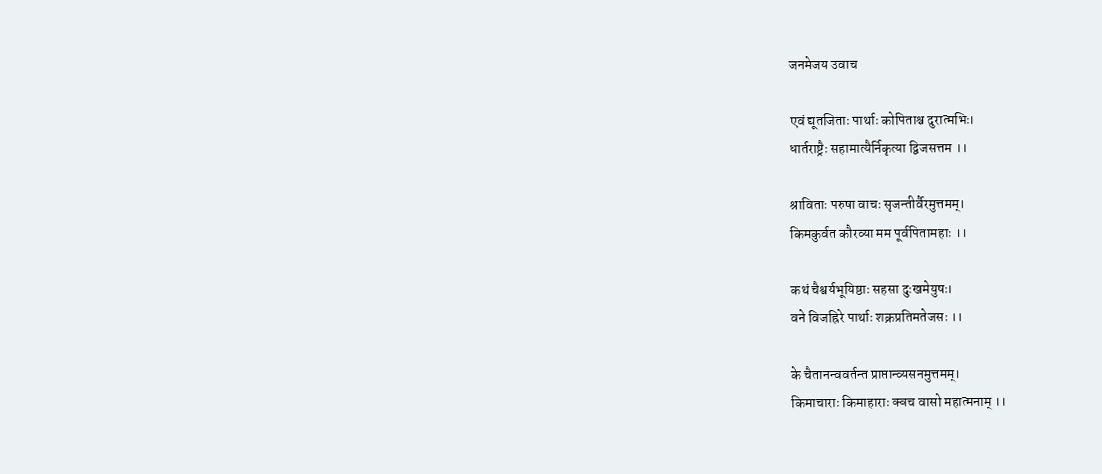जनमेजय उवाच

एवं द्यूतजिताः पार्थाः कोपिताश्च दुरात्मभिः।
धार्तराष्ट्रैः सहामात्यैर्निकृत्या द्विजसत्तम ।।

श्राविताः परुषा वाचः सृजन्तीर्वैरमुत्तमम्।
किमकुर्वत कौरव्या मम पूर्वपितामहाः ।।

कथं चैश्वर्यभूयिष्ठाः सहसा दुःखमेयुषः।
वने विजह्रिरे पार्थाः शक्रप्रतिमतेजसः ।।

के चैतानन्ववर्तन्त प्राप्तान्व्यसनमुत्तमम्।
किमाचाराः किमाहाराः क्वच वासो महात्मनाम् ।।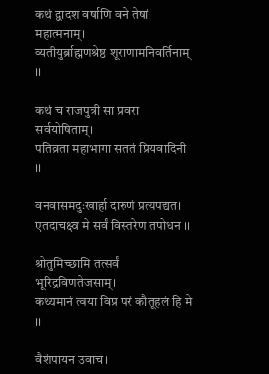कथं द्वादश वर्षाणि वने तेषां महात्मनाम्।
व्यतीयुर्ब्राह्मणश्रेष्ठ शूराणामनिवर्तिनाम् ।।

कथं च राजपुत्री सा प्रवरा सर्वयोषिताम्।
पतिव्रता महाभागा सततं प्रियवादिनी ।।

वनवासमदुःखार्हा दारुणं प्रत्यपद्यत।
एतदाचक्ष्व मे सर्वं विस्तरेण तपोधन ।।

श्रोतुमिच्छामि तत्सर्वं भूरिद्रविणतेजसाम्।
कथ्यमानं त्वया विप्र परं कौतूहलं हि मे ।।

वैशंपायन उवाच।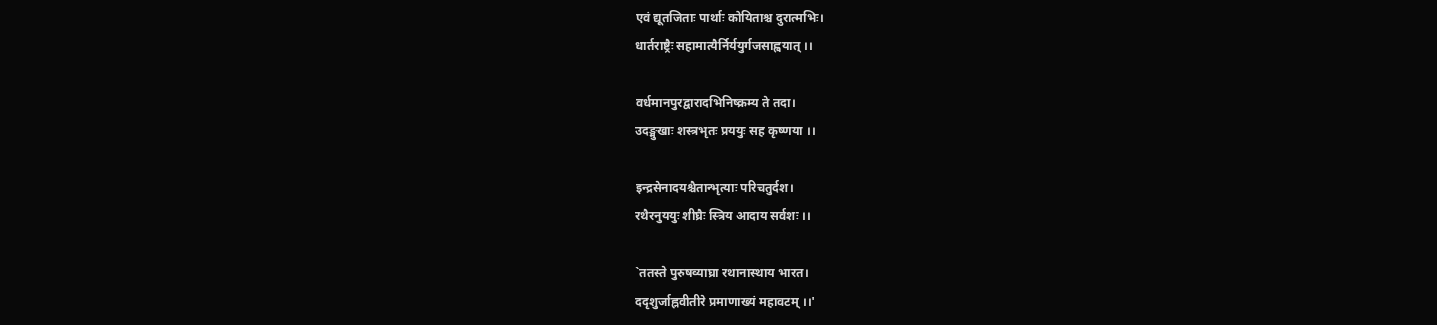एवं द्यूतजिताः पार्थाः कोयिताश्च दुरात्मभिः।
धार्तराष्ट्रैः सहामात्यैर्निर्ययुर्गजसाह्वयात् ।।

वर्धमानपुरद्वारादभिनिष्क्रम्य ते तदा।
उदङ्मुखाः शस्त्रभृतः प्रययुः सह कृष्णया ।।

इन्द्रसेनादयश्चैतान्भृत्याः परिचतुर्दश।
रथैरनुययुः शीघ्रैः स्त्रिय आदाय सर्वशः ।।

`ततस्ते पुरुषव्याघ्रा रथानास्थाय भारत।
ददृशुर्जाह्नवीतीरे प्रमाणाख्यं महावटम् ।।'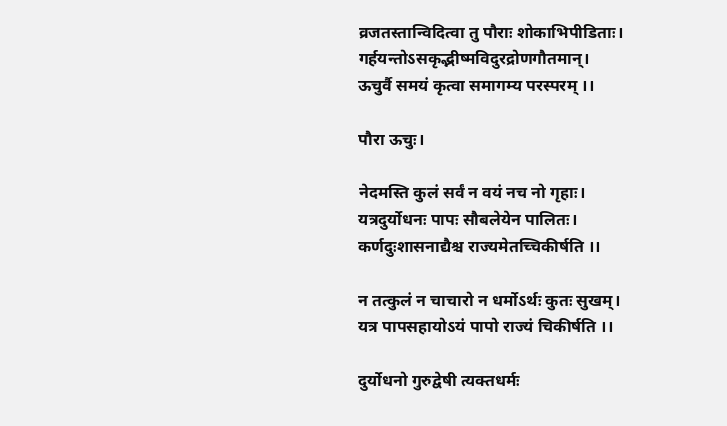व्रजतस्तान्विदित्वा तु पौराः शोकाभिपीडिताः।
गर्हयन्तोऽसकृद्भीष्मविदुरद्रोणगौतमान्।
ऊचुर्वै समयं कृत्वा समागम्य परस्परम् ।।

पौरा ऊचुः।

नेदमस्ति कुलं सर्वं न वयं नच नो गृहाः।
यत्रदुर्योधनः पापः सौबलेयेन पालितः।
कर्णदुःशासनाद्यैश्च राज्यमेतच्चिकीर्षति ।।

न तत्कुलं न चाचारो न धर्मोऽर्थः कुतः सुखम्।
यत्र पापसहायोऽयं पापो राज्यं चिकीर्षति ।।

दुर्योधनो गुरुद्वेषी त्यक्तधर्मः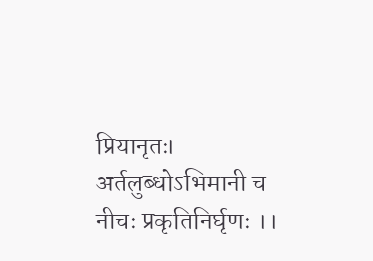प्रियानृतः।
अर्तलुब्धोऽभिमानी च नीचः प्रकृतिनिर्घृणः ।।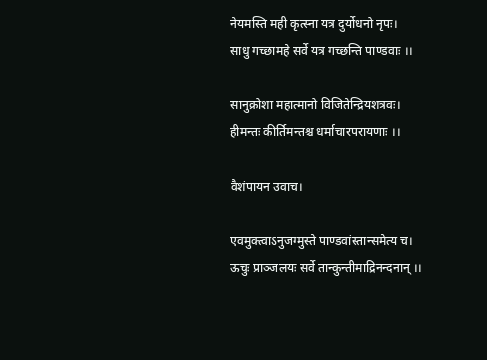नेयमस्ति मही कृत्स्ना यत्र दुर्योधनो नृपः।
साधु गच्छामहे सर्वे यत्र गच्छन्ति पाण्डवाः ।।

सानुक्रोशा महात्मानो विजितेन्द्रियशत्रवः।
हीमन्तः कीर्तिमन्तश्च धर्माचारपरायणाः ।।

वैशंपायन उवाच।

एवमुक्त्वाऽनुजग्मुस्ते पाण्डवांस्तान्समेत्य च।
ऊचुः प्राञ्जलयः सर्वे तान्कुन्तीमाद्रिनन्दनान् ।।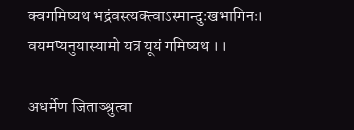क्वगमिष्यथ भद्रंवस्त्यक्त्वाऽस्मान्दुःखभागिनः।
वयमप्यनुयास्यामो यत्र यूयं गमिष्यथ ।।

अधर्मेण जिताञ्श्रुत्वा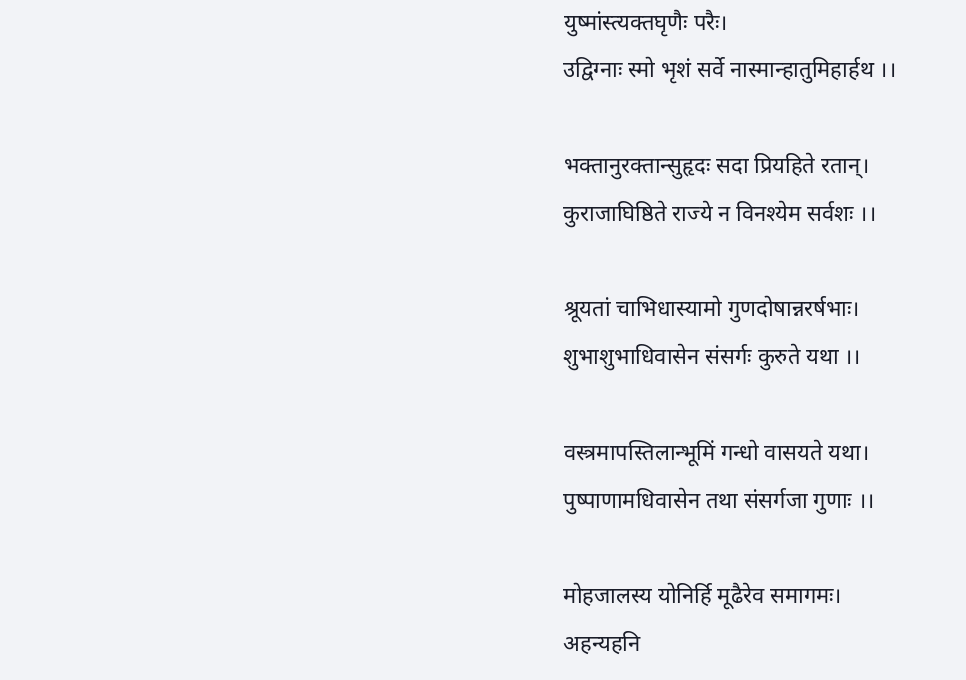युष्मांस्त्यक्तघृणैः परैः।
उद्विग्नाः स्मो भृशं सर्वे नास्मान्हातुमिहार्हथ ।।

भक्तानुरक्तान्सुहृदः सदा प्रियहिते रतान्।
कुराजाघिष्ठिते राज्ये न विनश्येम सर्वशः ।।

श्रूयतां चाभिधास्यामो गुणदोषान्नरर्षभाः।
शुभाशुभाधिवासेन संसर्गः कुरुते यथा ।।

वस्त्रमापस्तिलान्भूमिं गन्धो वासयते यथा।
पुष्पाणामधिवासेन तथा संसर्गजा गुणाः ।।

मोहजालस्य योनिर्हि मूढैरेव समागमः।
अहन्यहनि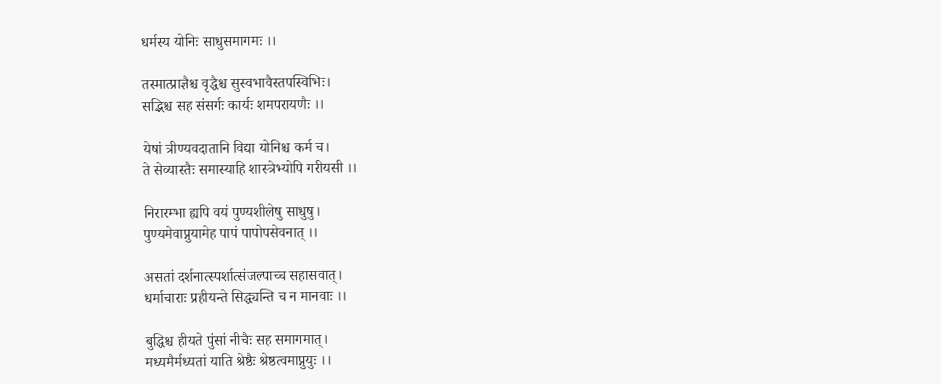धर्मस्य योनिः साधुसमागमः ।।

तस्मात्प्राज्ञैश्च वृद्धैश्च सुस्वभावैस्तपस्विभिः।
सद्भिश्च सह संसर्गः कार्यः शमपरायणैः ।।

येषां त्रीण्यवदातानि विद्या योनिश्च कर्म च।
ते सेव्यास्तैः समास्याहि शास्त्रेभ्योपि गरीयसी ।।

निरारम्भा ह्यपि वयं पुण्यशीलेषु साधुषु।
पुण्यमेवाप्नुयामेह पापं पापोपसेवनात् ।।

असतां दर्शनात्स्पर्शात्संजल्पाच्च सहासवात्।
धर्माचाराः प्रहीयन्ते सिद्ध्यन्ति च न मानवाः ।।

बुद्धिश्च हीयते पुंसां नीचैः सह समागमात्।
मध्यमैर्मध्यतां याति श्रेष्ठैः श्रेष्ठत्वमाप्नुयुः ।।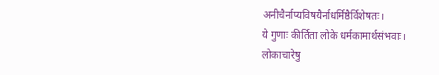अनीचैर्नाप्यविषयैर्नाधर्मिष्ठैर्विशेषतः।
ये गुणाः कीर्तिता लोके धर्मकामार्थसंभवाः।
लोकाचारेषु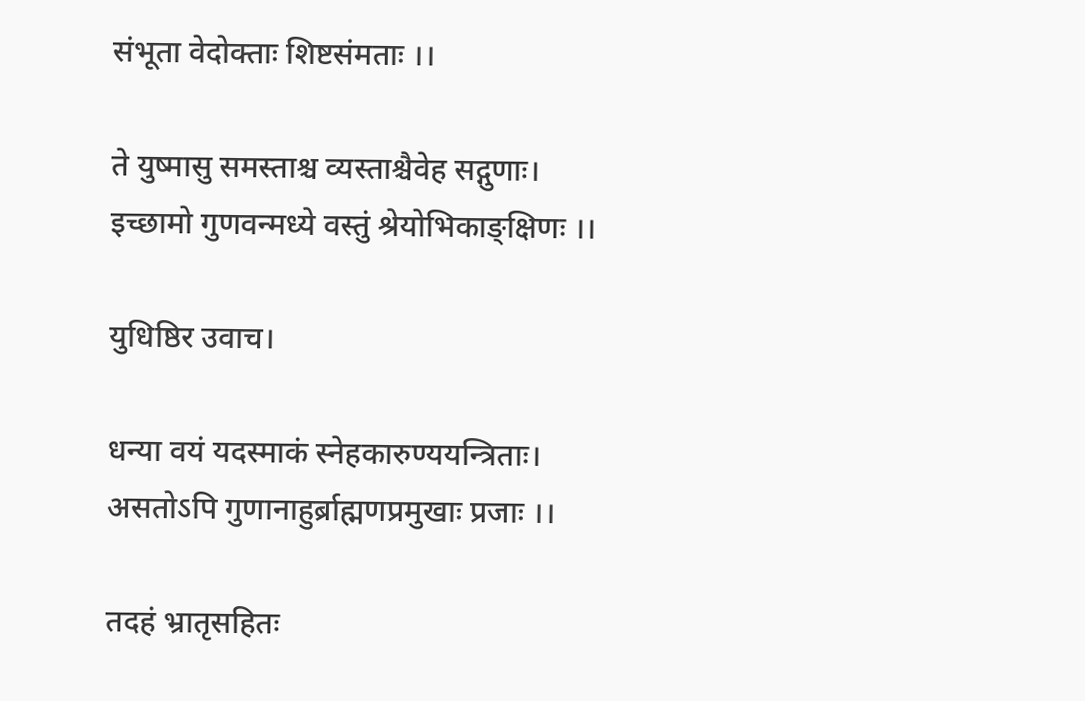संभूता वेदोक्ताः शिष्टसंमताः ।।

ते युष्मासु समस्ताश्च व्यस्ताश्चैवेह सद्गुणाः।
इच्छामो गुणवन्मध्ये वस्तुं श्रेयोभिकाङ्क्षिणः ।।

युधिष्ठिर उवाच।

धन्या वयं यदस्माकं स्नेहकारुण्ययन्त्रिताः।
असतोऽपि गुणानाहुर्ब्राह्मणप्रमुखाः प्रजाः ।।

तदहं भ्रातृसहितः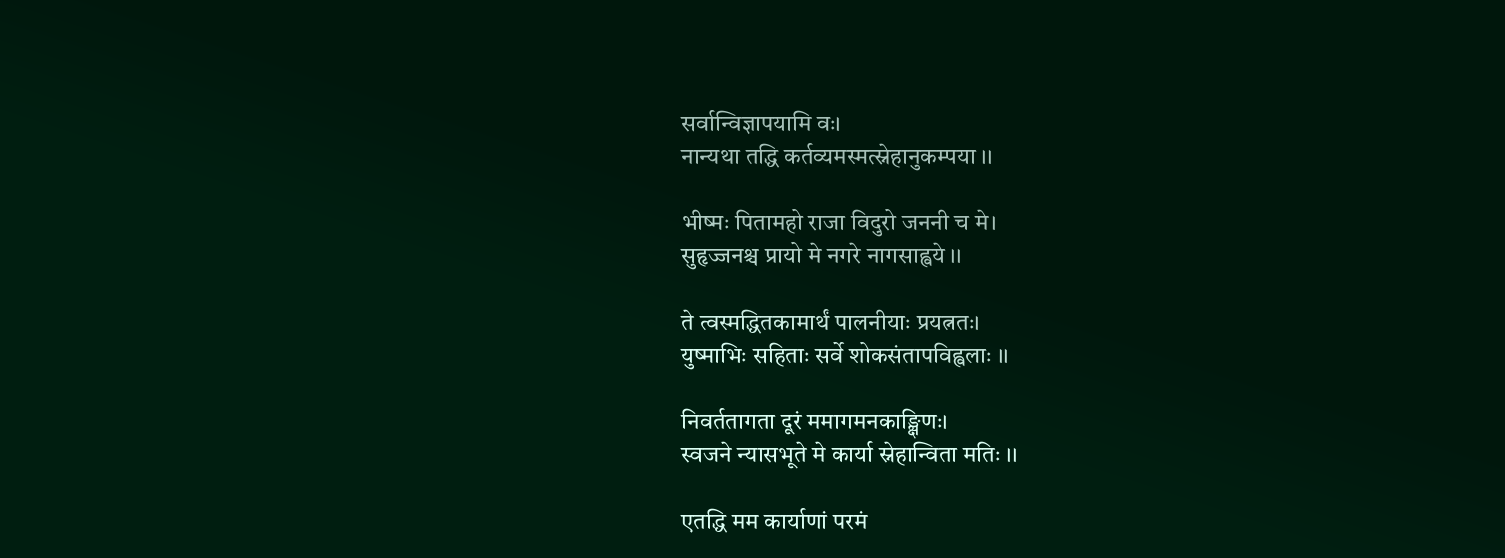सर्वान्विज्ञापयामि वः।
नान्यथा तद्धि कर्तव्यमस्मत्स्नेहानुकम्पया ।।

भीष्मः पितामहो राजा विदुरो जननी च मे।
सुहृज्जनश्च प्रायो मे नगरे नागसाह्वये ।।

ते त्वस्मद्धितकामार्थं पालनीयाः प्रयत्नतः।
युष्माभिः सहिताः सर्वे शोकसंतापविह्वलाः ।।

निवर्ततागता दूरं ममागमनकाङ्क्षिणः।
स्वजने न्यासभूते मे कार्या स्नेहान्विता मतिः ।।

एतद्धि मम कार्याणां परमं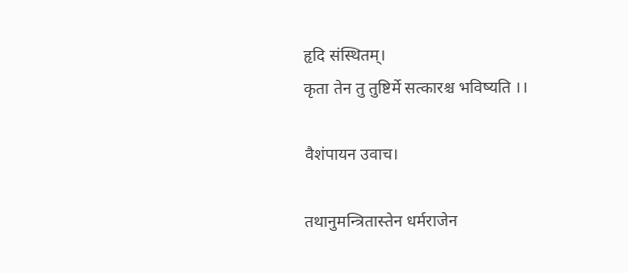हृदि संस्थितम्।
कृता तेन तु तुष्टिर्मे सत्कारश्च भविष्यति ।।

वैशंपायन उवाच।

तथानुमन्त्रितास्तेन धर्मराजेन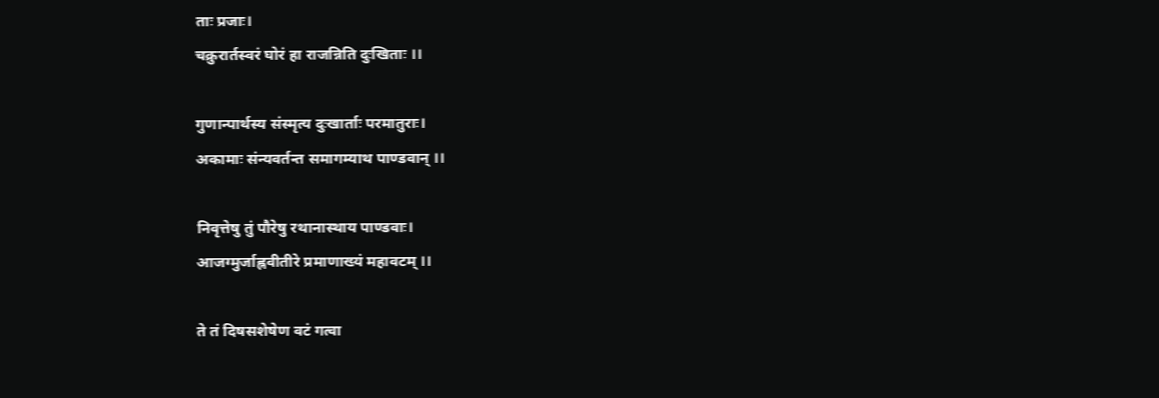ताः प्रजाः।
चक्रुरार्तस्वरं घोरं हा राजन्निति दुःखिताः ।।

गुणान्पार्थस्य संस्मृत्य दुःखार्ताः परमातुराः।
अकामाः संन्यवर्तन्त समागम्याथ पाण्डवान् ।।

निवृत्तेषु तुं पौरेषु रथानास्थाय पाण्डवाः।
आजग्मुर्जाह्नवीतीरे प्रमाणाख्यं महावटम् ।।

ते तं दिषसशेषेण वटं गत्वा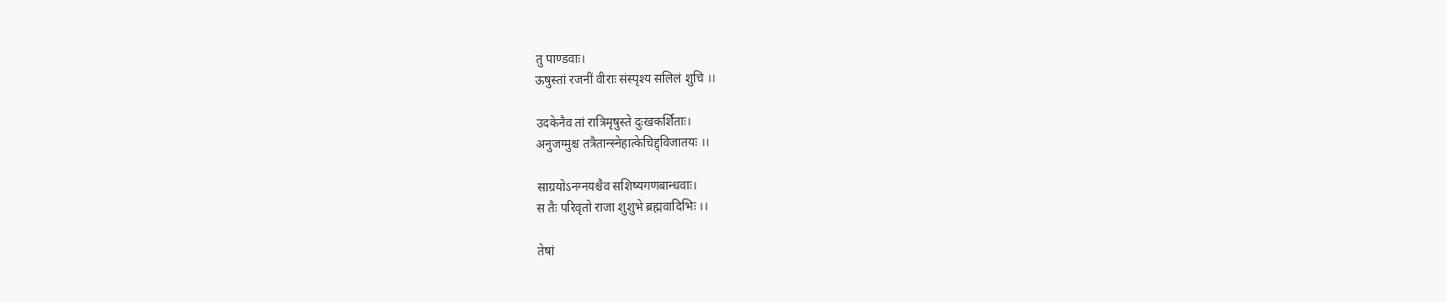तु पाण्डवाः।
ऊषुस्तां रजनीं वीराः संस्पृश्य सलिलं शुचि ।।

उदकेनैव तां रात्रिमृषुस्ते दुःखकर्शिताः।
अनुजग्मुश्च तत्रैतान्स्नेहात्केचिद्द्विजातयः ।।

साग्रयोऽनग्नयश्चैव सशिष्यगणबान्धवाः।
स तैः परिवृतो राजा शुशुभे ब्रह्मवादिभिः ।।

तेषां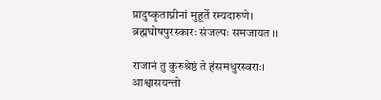प्रादुष्कृताग्नीनां मुहूर्ते रम्यदारुणे।
ब्रह्मघोषपुरस्कारः संजल्पः समजायत ।।

राजानं तु कुरुश्रेष्ठं ते हंसमधुरस्वराः।
आश्वासयन्तो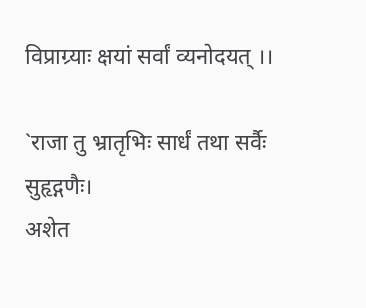विप्राग्र्याः क्षयां सर्वां व्यनोदयत् ।।

`राजा तु भ्रातृभिः सार्धं तथा सर्वैः सुहृद्गणैः।
अशेत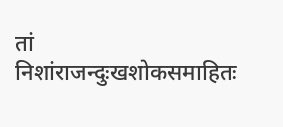तां निशांराजन्दुःखशोकसमाहितः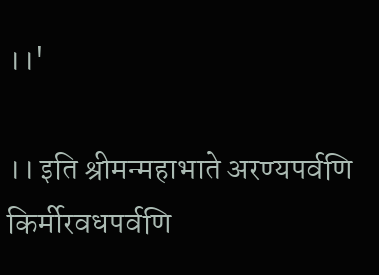।।'

।। इति श्रीमन्महाभाते अरण्यपर्वणि
किर्मीरवधपर्वणि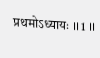प्रथमोऽध्यायः ।। 1 ।।